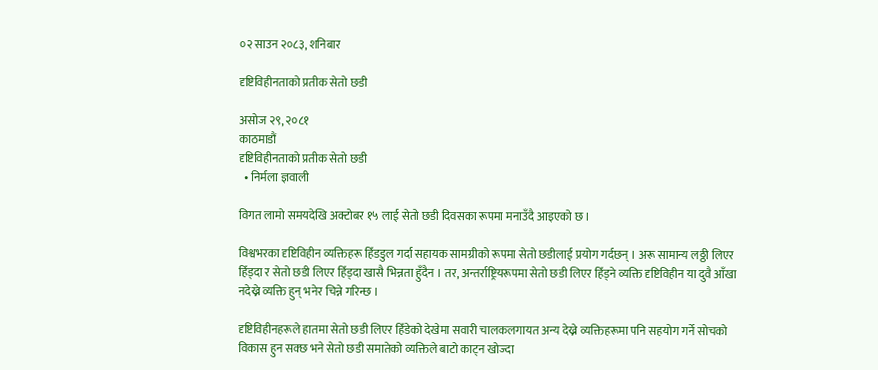०२ साउन २०८३, शनिबार

दृष्टिविहीनताको प्रतीक सेतो छडी

असोज २९, २०८१
काठमाडौं
दृष्टिविहीनताको प्रतीक सेतो छडी
  • निर्मला ज्ञवाली

विगत लामो समयदेखि अक्टोबर १५ लाई सेतो छडी दिवसका रूपमा मनाउँदै आइएको छ ।

विश्वभरका दृष्टिविहीन व्यक्तिहरू हिँडडुल गर्दा सहायक सामग्रीको रूपमा सेतो छडीलाई प्रयोग गर्दछन् । अरू सामान्य लठ्ठी लिएर हिँड्दा र सेतो छडी लिएर हिँड्दा खासै भिन्नता हुँदैन । तर, अन्तर्राष्ट्रियरूपमा सेतो छडी लिएर हिँड्ने व्यक्ति दृष्टिविहीन या दुवै आँखा नदेख्ने व्यक्ति हुन् भनेर चिन्ने गरिन्छ ।

दृष्टिविहीनहरूले हातमा सेतो छडी लिएर हिँडेको देखेमा सवारी चालकलगायत अन्य देख्ने व्यक्तिहरूमा पनि सहयोग गर्ने सोचको विकास हुन सक्छ भने सेतो छडी समातेको व्यक्तिले बाटो काट्न खोज्दा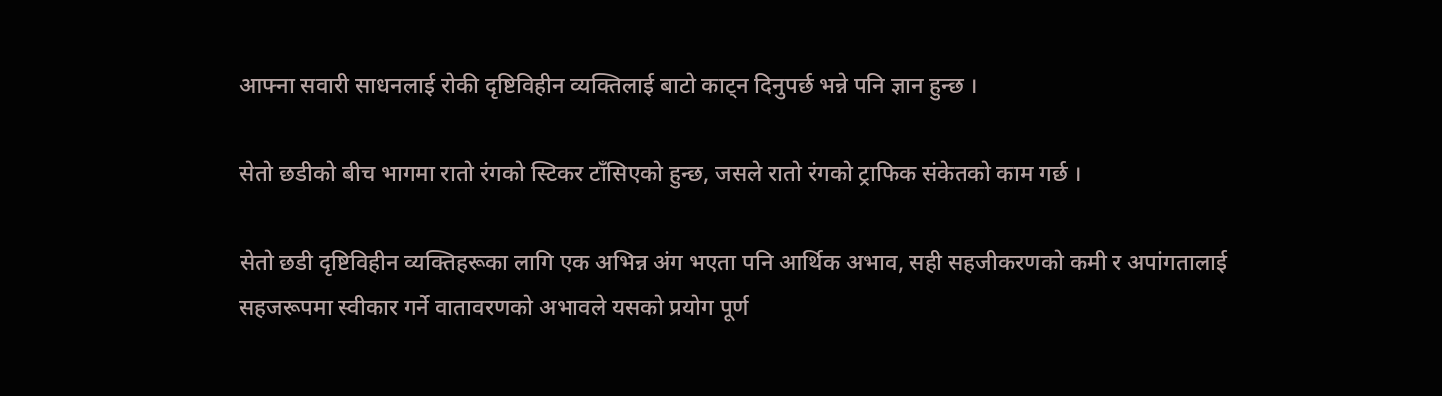आफ्ना सवारी साधनलाई रोकी दृष्टिविहीन व्यक्तिलाई बाटो काट्न दिनुपर्छ भन्ने पनि ज्ञान हुन्छ ।

सेतो छडीको बीच भागमा रातो रंगको स्टिकर टाँसिएको हुन्छ, जसले रातो रंगको ट्राफिक संकेतको काम गर्छ ।

सेतो छडी दृष्टिविहीन व्यक्तिहरूका लागि एक अभिन्न अंग भएता पनि आर्थिक अभाव, सही सहजीकरणको कमी र अपांगतालाई सहजरूपमा स्वीकार गर्ने वातावरणको अभावले यसको प्रयोग पूर्ण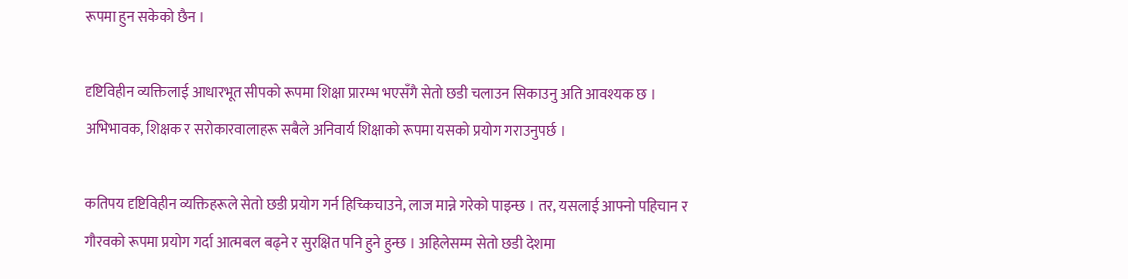रूपमा हुन सकेको छैन ।

दृष्टिविहीन व्यक्तिलाई आधारभूत सीपको रूपमा शिक्षा प्रारम्भ भएसँगै सेतो छडी चलाउन सिकाउनु अति आवश्यक छ । अभिभावक, शिक्षक र सरोकारवालाहरू सबैले अनिवार्य शिक्षाको रूपमा यसको प्रयोग गराउनुपर्छ ।

कतिपय दृष्टिविहीन व्यक्तिहरूले सेतो छडी प्रयोग गर्न हिच्किचाउने, लाज मान्ने गरेको पाइन्छ । तर, यसलाई आफ्नो पहिचान र गौरवको रूपमा प्रयोग गर्दा आत्मबल बढ्ने र सुरक्षित पनि हुने हुन्छ । अहिलेसम्म सेतो छडी देशमा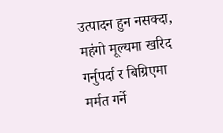उत्पादन हुन नसक्दा, महंगो मूल्यमा खरिद गर्नुपर्दा र बिग्रिएमा मर्मत गर्ने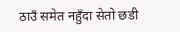ठाउँ समेत नहुँदा सेतो छडी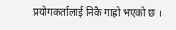प्रयोगकर्तालाई निकै गाह्रो भएको छ ।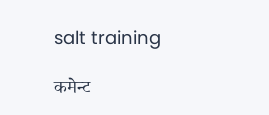salt training

कमेन्ट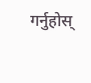गर्नुहोस्